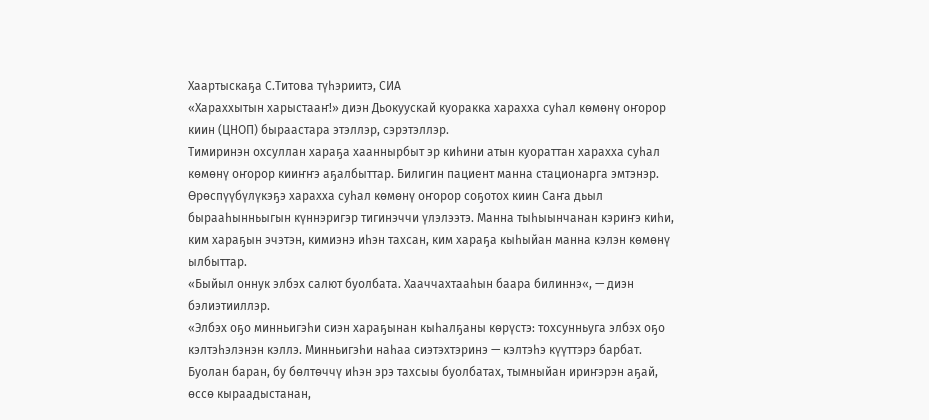Хаартыскаҕа С.Титова түһэриитэ, СИА
«Хараххытын харыстааҥ!» диэн Дьокуускай куоракка харахха суһал көмөнү оҥорор киин (ЦНОП) быраастара этэллэр, сэрэтэллэр.
Тимиринэн охсуллан хараҕа хааннырбыт эр киһини атын куораттан харахха суһал көмөнү оҥорор кииҥҥэ аҕалбыттар. Билигин пациент манна стационарга эмтэнэр.
Өрөспүүбүлүкэҕэ харахха суһал көмөнү оҥорор соҕотох киин Саҥа дьыл бырааһынньыгын күннэригэр тигинэччи үлэлээтэ. Манна тыһыынчанан кэриҥэ киһи, ким хараҕын эчэтэн, кимиэнэ иһэн тахсан, ким хараҕа кыһыйан манна кэлэн көмөнү ылбыттар.
«Быйыл оннук элбэх салют буолбата. Хааччахтааһын баара билиннэ«, — диэн бэлиэтииллэр.
«Элбэх оҕо минньигэһи сиэн хараҕынан кыһалҕаны көрүстэ: тохсунньуга элбэх оҕо кэлтэһэлэнэн кэллэ. Минньигэһи наһаа сиэтэхтэринэ — кэлтэһэ күүттэрэ барбат. Буолан баран, бу бөлтөччү иһэн эрэ тахсыы буолбатах, тымныйан ириҥэрэн аҕай, өссө кыраадыстанан,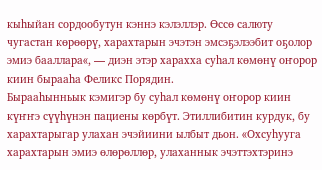кыһыйан сордообутун кэннэ кэлэллэр. Өссө салюту чугастан көрөөрү, харахтарын эчэтэн эмсэҕэлээбит оҕолор эмиэ бааллара«, — диэн этэр харахха суһал көмөнү оҥорор киин бырааһа Феликс Порядин.
Бырааһынньык кэмигэр бу суһал көмөнү оҥорор киин күҥҥэ сүүһүнэн пациены көрбүт. Этиллибитин курдук, бу харахтарыгар улахан эчэйиини ылбыт дьон. «Охсуһууга харахтарын эмиэ өлөрөллөр, улаханнык эчэттэхтэринэ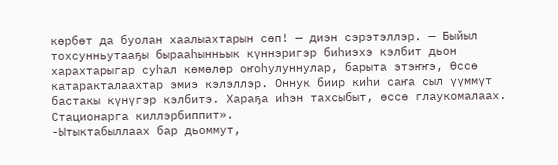көрбөт да буолан хаалыахтарын сөп! — диэн сэрэтэллэр. — Быйыл тохсунньутааҕы бырааһынньык күннэригэр биһиэхэ кэлбит дьон харахтарыгар суһал көмөлөр оҥоһулуннулар, барыта этэҥҥэ, Өссө катаракталаахтар эмиэ кэлэллэр. Оннук биир киһи саҥа сыл үүммүт бастакы күнүгэр кэлбитэ. Хараҕа иһэн тахсыбыт, өссө глаукомалаах. Стационарга киллэрбиппит».
-Ытыктабыллаах бар дьоммут,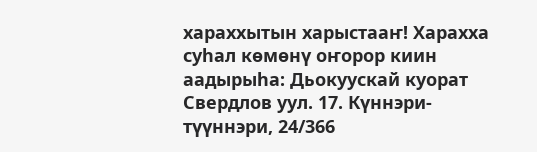хараххытын харыстааҥ! Харахха суһал көмөнү оҥорор киин аадырыһа: Дьокуускай куорат Свердлов уул. 17. Күннэри-түүннэри, 24/366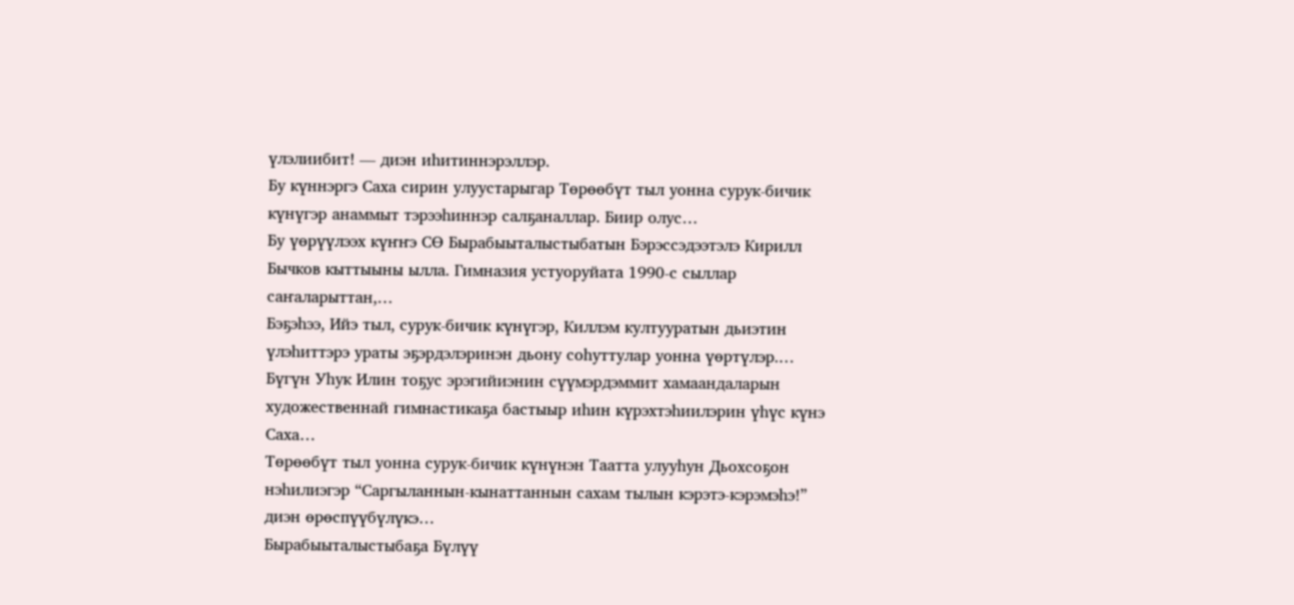үлэлиибит! — диэн иһитиннэрэллэр.
Бу күннэргэ Саха сирин улуустарыгар Төрөөбүт тыл уонна сурук-бичик күнүгэр анаммыт тэрээһиннэр салҕаналлар. Биир олус…
Бу үөрүүлээх күҥҥэ СӨ Бырабыыталыстыбатын Бэрэссэдээтэлэ Кирилл Бычков кыттыыны ылла. Гимназия устуоруйата 1990-с сыллар саҥаларыттан,…
Бэҕэһээ, Ийэ тыл, сурук-бичик күнүгэр, Киллэм култууратын дьиэтин үлэһиттэрэ ураты эҕэрдэлэринэн дьону соһуттулар уонна үөртүлэр.…
Бүгүн Уһук Илин тоҕус эрэгийиэнин сүүмэрдэммит хамаандаларын художественнай гимнастикаҕа бастыыр иһин күрэхтэһиилэрин үһүс күнэ Саха…
Төрөөбүт тыл уонна сурук-бичик күнүнэн Таатта улууһун Дьохсоҕон нэһилиэгэр “Саргыланнын-кынаттаннын сахам тылын кэрэтэ-кэрэмэһэ!” диэн өрөспүүбүлүкэ…
Бырабыыталыстыбаҕа Бүлүү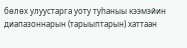бөлөх улуустарга уоту туһаныы кээмэйин диапазоннарын (тарыыптарын) хаттаан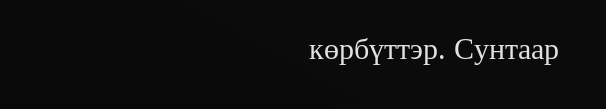көрбүттэр. Сунтаар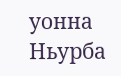уонна Ньурба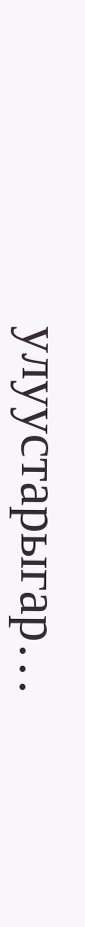улуустарыгар…